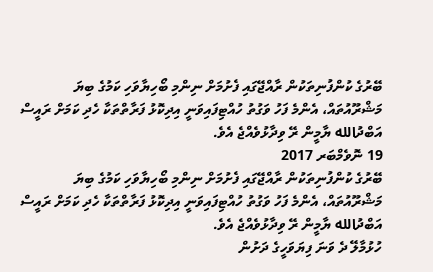ބޭރުގެ ކުންފުނިތަކުން ރާއްޖޭގައި ފެށުމަށް ނިންމި ބޯހިޔާވަހި ކަމުގެ ބިޔަ މަޝްރޫއުތައް، އެންމެ ފަހު ވަގުތު ހުއްޓިފައިވަނީ އިދިކޮޅު ފަރާތްތަކާ ހެދި ކަމަށް ރައީސް އަބްދުالله ޔާމީން ރޭ ވިދާޅުވެއްޖެ އެވެ.
19 ނޮވެމްބަރ 2017
ބޭރުގެ ކުންފުނިތަކުން ރާއްޖޭގައި ފެށުމަށް ނިންމި ބޯހިޔާވަހި ކަމުގެ ބިޔަ މަޝްރޫއުތައް، އެންމެ ފަހު ވަގުތު ހުއްޓިފައިވަނީ އިދިކޮޅު ފަރާތްތަކާ ހެދި ކަމަށް ރައީސް އަބްދުالله ޔާމީން ރޭ ވިދާޅުވެއްޖެ އެވެ.
ހުޅުމާލޭ ދެ ވަނަ ފިޔަވަހީގެ ދަށުން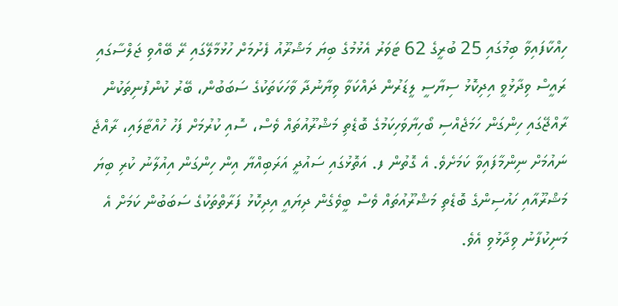ހިއްކާފައިވާ ބިމުގައި 25 ބުރީގެ 62 ޓަވަރު އެޅުމުގެ ބިޔަ މަޝްރޫއު ފެށުމަށް ހުޅުމާލޭގައި ރޭ ބޭއްވި ޖަލްސާގައި ރައީސް ވިދާޅުވީ އިދިކޮޅު ސިޔާސީ ލީޑަރުން ދައްކަވާ ވިޔާނުދާ ވާހަކަތަކުގެ ސަބަބުން، ބޭރު ކުންފުނިތަކުން ރާއްޖޭގައި ހިންގަން ހަމަޖެއްސި ބޯހިޔާވަހިކަމުގެ ބޮޑެތި މަޝްރޫއުތައް ވެސް، ސޮއި ކުރުމަށް ފަހު ހުއްޓާލައި، ރާއްޖެ ނައުމަށް ނިންމާފައިވާ ކަމަށެވެ. އެ ގޮތުން ފ. އަތޮޅުގައި ސައުދީ އަރަބިއްޔާ އިން ހިންގަން އިއުލާނު ކުރި ބިޔަ މަޝްރޫއާއި ހައުސިންގެ ބޮޑެތި މަޝްރޫއުތައް ވެސް ބީވެގެން ދިޔައީ އިދިކޮޅު ފަރާތްތަކުގެ ސަބަބުން ކަމަށް އެ މަނިކުފާނު ވިދާޅުވި އެވެ.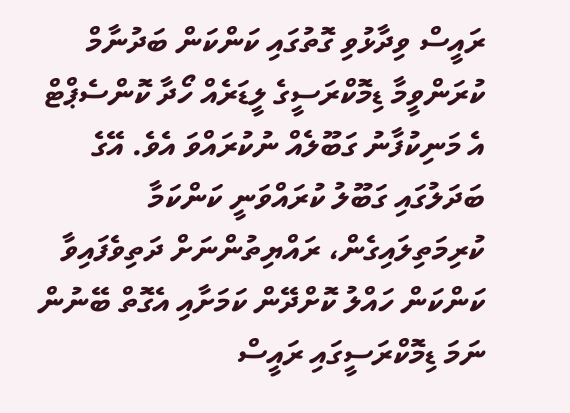ރައީސް ވިދާޅުވި ގޮތުގައި ކަންކަން ބަދުނާމް ކުރަންވީމާ ޑިމޮކްރަސީގެ ލީޑަރެއް ހޯދާ ކޮންސެޕްޓް އެ މަނިކުފާނު ގަބޫލެއް ނުކުރައްވަ އެވެ. އޭގެ ބަދަލުގައި ގަބޫލު ކުރައްވަނީ ކަންކަމާ ކުރިމަތިލައިގެން، ރައްޔިތުންނަށް ދަތިވެފައިވާ ކަންކަން ހައްލު ކޮށްދޭން ކަމަށާއި އެގޮތް ބޭނުން ނަމަ ޑިމޮކްރަސީގައި ރައީސް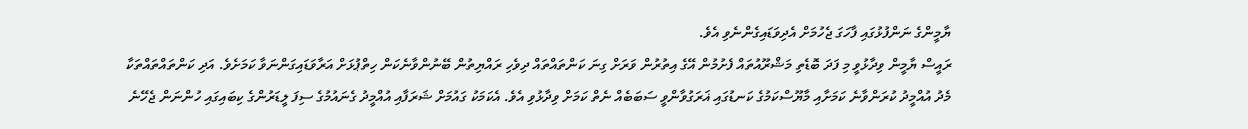ޔާމީންގެ ނަންފުޅުގައި ފާހަގަ ޖެހުމަށް އެދިވަޑައިގެންނެވި އެވެ.
ރައީސް ޔާމީން ވިދާޅުވީ މި ފަދަ ބޮޑެތި މަޝްރޫއުތައް ފެށުމުން އޭގެ އިތުރުން ވަރަށް ގިނަ ކަންތައްތައް ދިވެހި ރައްޔިތުން ބޭނުންވާނެކަން ހިތްޕުޅަށް އަރާވަޑައިގަންނަވާ ކަމަށެވެ. އަދި ކަންތައްތައްތަކާ މެދު އުއްމީދު ކުރަންވާނެ ކަމަށާއި މާޔޫސްކަމުގެ ކަނޑުގައި ޣަރަގުވާންވީ ސަބަބެއް ނެތް ކަމަށް ވިދާޅުވި އެވެ. އެކަމަކު ގައުމަށް ޝަރަފާއި އުއްމީދު ގެނައުމުގެ ސިފަ ލީޑަރުންގެ ކިބައިގައި ހުންނަން ޖެހޭނެ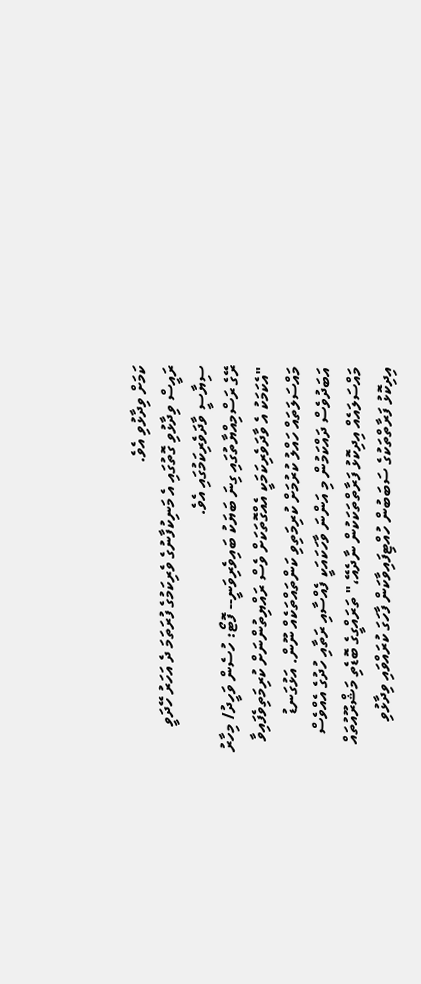ކަމަށް ވިދާޅުވި އެވެ.
ރައީސް ވިދާޅުވި ގޮތުގައި އެ މަނިކުފާނުގެ ވެރިކަމުގެ ފުރަތަމަ ދެ އަހަރު ހޭދަވީ ސިޔާސީ ވާދަވެރިކަމުގައި އެވެ.
ރޭގެ ރަސްމިއްޔާތުގައި ގިނަ ބަޔަކު ބައިވެރިވަނީ-- ފޮޓޯ: ހުސެން ވަހީދު/ މިހާރު
"އެކަމަކު އެ ވާދަވެރިކަމަކީ އެއްގޮތަކަށް ވެސް ރައްޔިތުންނަށް ކުރިމަތިވެފައިވާ މައްސަލަތައް ހައްލު ކުރުމަށް ކުރިމަތިވި ކަންތައްތަކެއް ނޫން. އަޅުގަނޑު އަބަދުވެސް ދައްކަމުން މި އަންނަ ވާހަކައަކީ ފެއްސާއި ރަތާއި ހުދުގެ އެއްވެސް މައްސަލައެއް އިދިކޮޅު ފަރާތްތަކަކުން ނާދެއޭ،" ތަރައްގީގެ ބޮޑެތި މަޝްރޫއުތައް އިދިކޮޅު ފަރާތްތަކުގެ ސަބަބުން ހުއްޓިފައިވާކަން ފާހަގަ ކުރައްވައި ވިދާޅުވި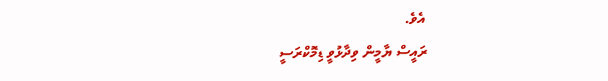އެވެ.
ރައީސް ޔާމީން ވިދާޅުވީ ޑިމޮކްރަސީ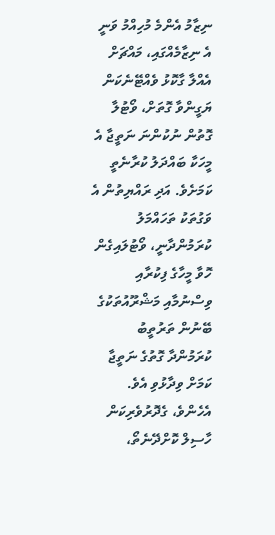ނިޒާމު އެންމެ މުހިއްމު ވަނީ އެ ނިޒާމެއްގައި، މައްޗަށް އެއްލާ ގާކޮޅު ވެއްޓޭނެކަން ޔަގީންވާ ގޮތަށް، ވޯޓުލާ ގޮތުން ނުކުންނަ ނަތީޖާ އެ މީހަކާ ބައްދަލު ކުރާނެތީ ކަމަށެވެ. އަދި ރައްޔިތުން އެ ވަގުތަކު ތަހައްމަލު ކުރަމުންދާނީ، ވޯޓުލައިގެން ހޮވާ މީހާގެ ފިކުރާއި ވިސްނުމާއި މަޝްރޫއުތަކުގެ ބޭނުން ތަރުތީބު ކުރަމުންދާ ގޮތުގެ ނަތީޖާ ކަމަށް ވިދާޅުވި އެވެ. އެހެންވެ، ގެދޮރުވެރިކަން ހާސިލް ކޮށްދޭނެތޯ،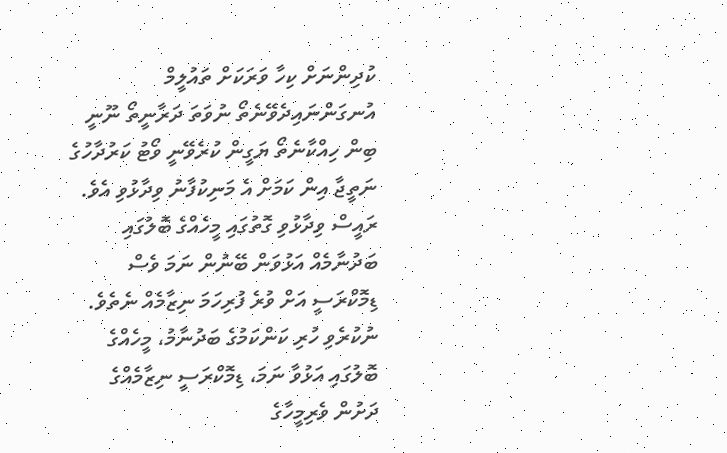ކުދިންނަށް ކިހާ ވަރަކަށް ތައުލީމް އުނގަންނައިދެވޭނެތޯ ނުވަތަ ދަރާނީތޯ ނޫނީ ބިން ހިއްކާނެތޯ ޔަގީން ކުރެވޭނީ ވޯޓު ކަރުދާހުގެ ނަތީޖާ އިން ކަމަށް އެ މަނިކުފާނު ވިދާޅުވި އެވެ.
ރައީސް ވިދާޅުވި ގޮތުގައި މީހެއްގެ ބޮލުގައި ބަދުނާމެއް އަޅުވަން ބޭނުން ނަމަ ވެސް ޑިމޮކްރަސީ އަށް ވުރެ ފުރިހަމަ ނިޒާމެއް ނެތެވެ. ނުކުރެވި ހުރި ކަންކަމުގެ ބަދުނާމު، މީހެއްގެ ބޮލުގައި އަޅުވާ ނަމަ، ޑިމޮކްރަސީ ނިޒާމެއްގެ ދަށުން ވެރިމީހާގެ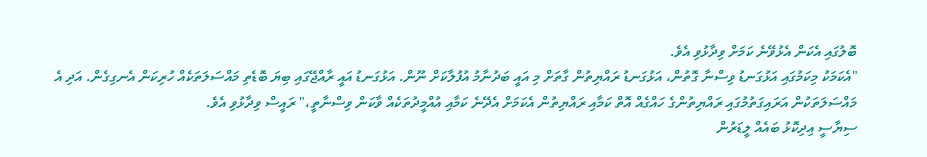ބޮލުގައި އެކަން އެޅުވޭނެ ކަމަށް ވިދާޅުވި އެވެ.
"އެކަމަކު މިކަމުގައި އަޅުގަނޑު ވިސްނާ ގޮތުން، އަޅުގަނޑު ރައްޔިތުން ގާތަށް މި އައީ ބަދުނާމު އުފުލާކަށް ނޫން. އަޅުގަނޑު އައީ ރާއްޖޭގައި ބިޔަ ބޮޑެތި މައްސަލަތަކެއް ހުރިކަން އެނގިގެން. އަދި އެ މައްސަލަތަކުން އަރައިގަތުމުގައި ރައްޔިތުންގެ ހައްގެއް އޮތް ކަމާއި ރައްޔިތުން އެކަމަށް އެދޭނެ ކަމާއި އުއްމީދުތަކެއް ވާކަން ވިސްނާތީ،" ރައީސް ވިދާޅުވި އެވެ.
ސިޔާސީ އިދިކޮޅު ބައެއް ލީޑަރުން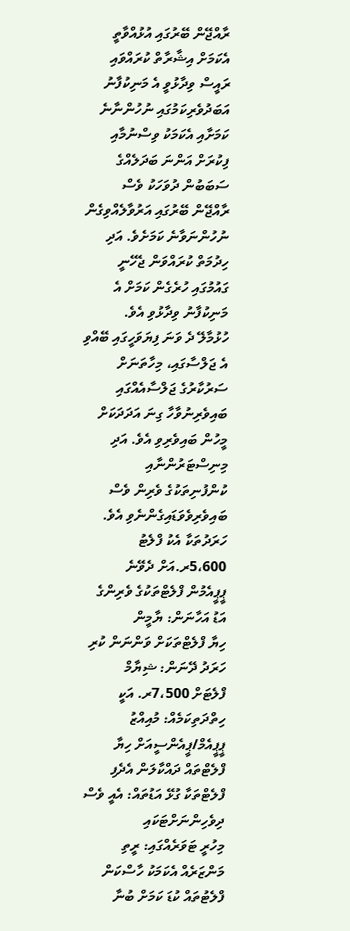ރާއްޖޭން ބޭރުގައި އުޅުއްވާތީ އެކަމަށް އިޝާރާތް ކުރައްވައި ރައީސް ވިދާޅުވީ އެ މަނިކުފާނު އަބަދުވެރިކަމުގައި ނުހުންނާނެ ކަމަށާއި އެކަމަކު ވިސްނުމާއި ފިކުރަށް އަންނަ ބަދަލެއްގެ ސަބަބުން ދުވަހަކު ވެސް ރާއްޖޭން ބޭރުގައި އަރުވާލެއްވިގެން ނުހުންނަވާނެ ކަމަށެވެ. އަދި ހިދުމަތް ކުރައްވަން ޖެހޭނީ ގައުމުގައި ހުރެގެން ކަމަށް އެ މަނިކުފާނު ވިދާޅުވި އެވެ.
ހުޅުމާލޭ ދެ ވަނަ ފިޔަވަހީގައި ބޭއްވި އެ ޖަލްސާގައި، މިހާތަނަށް ސަރުކާރުގެ ޖަލްސާއެއްގައި ބައިވެރިނުވާހާ ގިނަ އަދަދަކަށް މީހުން ބައިވެރިވި އެވެ. އަދި މިނިސްޓަރުންނާއި ކުންފުނިތަކުގެ ވެރިން ވެސް ބައިވެރިވެވަޑައިގެންނެވި އެވެ.
ހަރަދުތަކާ އެކު ފްލެޓު 5،600ރ.އަށް ދެވޭނެ
ޕީޕީއެމުން ފްލެޓްތަކުގެ ވެރިންގެ އަޑު އަހާނަން: ޔާމީން
ހިޔާ ފްލެޓްތަކަށް ވަންނަން ކުރި ހަރަދު ދޭނަން: ޝިޔާމް
ފްލެޓަށް 7،500ރ. އަކީ ހިތްދަތިކަމެއް: މުއިއްޒު
ޕީޕީއެމް/ޕީއެންސީއަށް ހިޔާ ފްލެޓްތައް ދައްކާލަން އެދެފި
ފްލެޓްތަކާ ގުޅޭ އަޑުތައް: އެއީ ވެސް ދިވެހިންނަށްޓަކައި
މިހުރީ ޓަވަރެއްގައި: ރީތި މަންޒަރެއް އެކަމަކު ހާސްކަން
ފްލެޓުތައް ކުޑަ ކަމަށް ބުނާ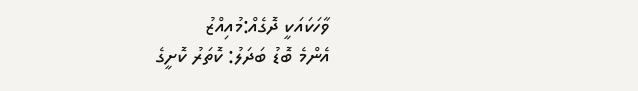ވާހަކައަކީ ދޮގެއް:މުއިއްޒު
އެންމެ ބޮޑު ބަދަލު: ކޮތަރު ކޮށީގެ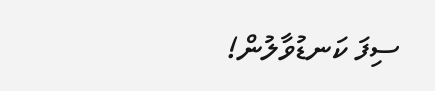ސިފަ ކަނޑުވާލުން!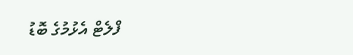ފްލެޓް އެޅުމުގެ ބޮޑު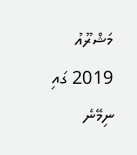މަޝްރޫއު 2019 ގައި ނިމޭނެ